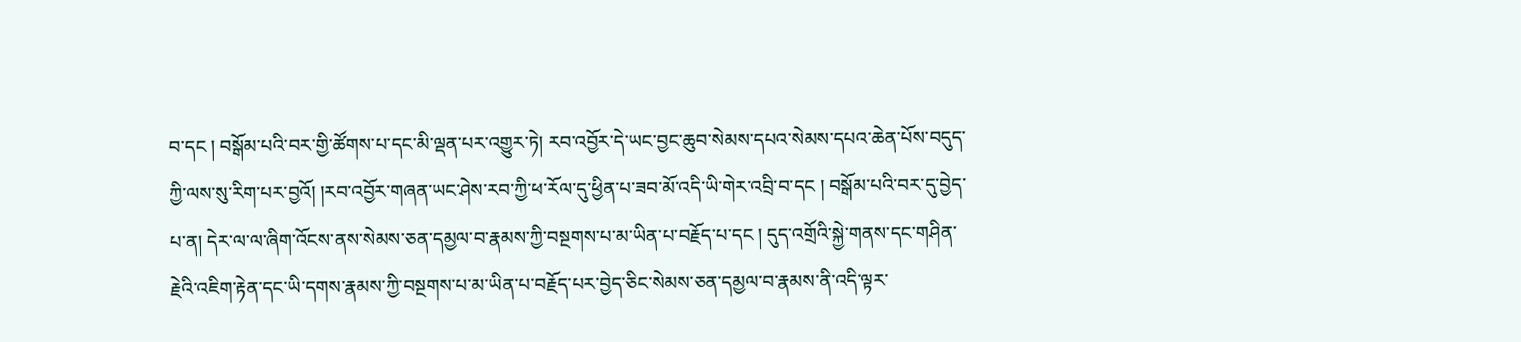བ་དང ། བསྒོམ་པའི་བར་གྱི་ཚོགས་པ་དང་མི་ལྡན་པར་འགྱུར་ཏེ། རབ་འབྱོར་དེ་ཡང་བྱང་ཆུབ་སེམས་དཔའ་སེམས་དཔའ་ཆེན་པོས་བདུད་ཀྱི་ལས་སུ་རིག་པར་བྱའོ། །རབ་འབྱོར་གཞན་ཡང་ཤེས་རབ་ཀྱི་ཕ་རོལ་དུ་ཕྱིན་པ་ཟབ་མོ་འདི་ཡི་གེར་འབྲི་བ་དང ། བསྒོམ་པའི་བར་དུ་བྱེད་པ་ན། དེར་ལ་ལ་ཞིག་འོངས་ནས་སེམས་ཅན་དམྱལ་བ་རྣམས་ཀྱི་བསྔགས་པ་མ་ཡིན་པ་བརྗོད་པ་དང ། དུད་འགྲོའི་སྐྱེ་གནས་དང་གཤིན་རྗེའི་འཇིག་རྟེན་དང་ཡི་དགས་རྣམས་ཀྱི་བསྔགས་པ་མ་ཡིན་པ་བརྗོད་པར་བྱེད་ཅིང་སེམས་ཅན་དམྱལ་བ་རྣམས་ནི་འདི་ལྟར་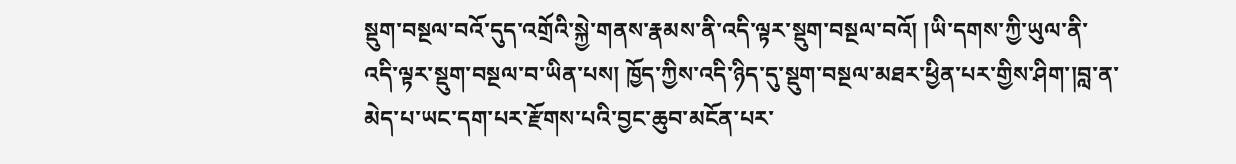སྡུག་བསྔལ་བའོ་དུད་འགྲོའི་སྐྱེ་གནས་རྣམས་ནི་འདི་ལྟར་སྡུག་བསྔལ་བའོ། །ཡི་དགས་ཀྱི་ཡུལ་ནི་འདི་ལྟར་སྡུག་བསྔལ་བ་ཡིན་པས། ཁྱོད་ཀྱིས་འདི་ཉིད་དུ་སྡུག་བསྔལ་མཐར་ཕྱིན་པར་གྱིས་ཤིག་།བླ་ན་མེད་པ་ཡང་དག་པར་རྫོགས་པའི་བྱང་ཆུབ་མངོན་པར་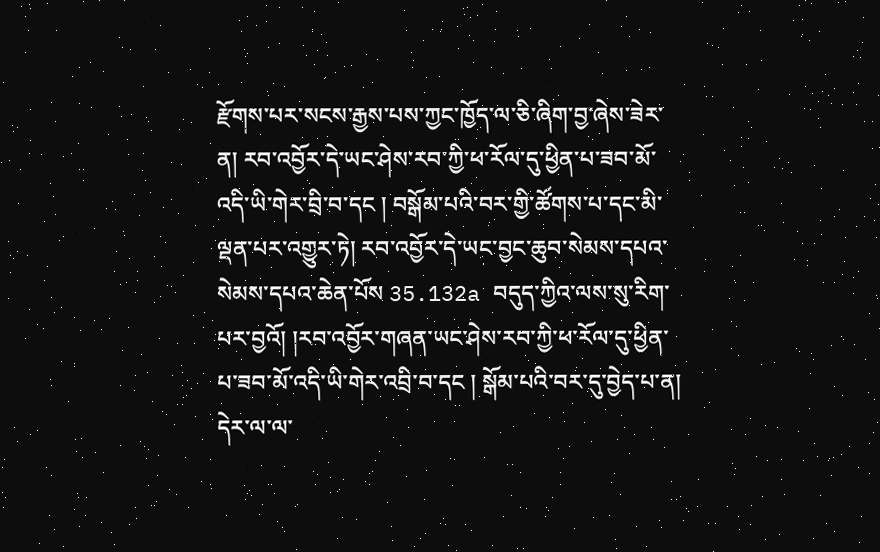རྫོགས་པར་སངས་རྒྱས་པས་ཀྱང་ཁྱོད་ལ་ཅི་ཞིག་བྱ་ཞེས་ཟེར་ན། རབ་འབྱོར་དེ་ཡང་ཤེས་རབ་ཀྱི་ཕ་རོལ་དུ་ཕྱིན་པ་ཟབ་མོ་འདི་ཡི་གེར་བྲི་བ་དང ། བསྒོམ་པའི་བར་གྱི་ཚོགས་པ་དང་མི་ལྡན་པར་འགྱུར་ཏེ། རབ་འབྱོར་དེ་ཡང་བྱང་ཆུབ་སེམས་དཔའ་སེམས་དཔའ་ཆེན་པོས 35.132a བདུད་ཀྱིའ་ལས་སུ་རིག་པར་བྱའོ། །རབ་འབྱོར་གཞན་ཡང་ཤེས་རབ་ཀྱི་ཕ་རོལ་དུ་ཕྱིན་པ་ཟབ་མོ་འདི་ཡི་གེར་འབྲི་བ་དང ། སྒོམ་པའི་བར་དུ་བྱེད་པ་ན། དེར་ལ་ལ་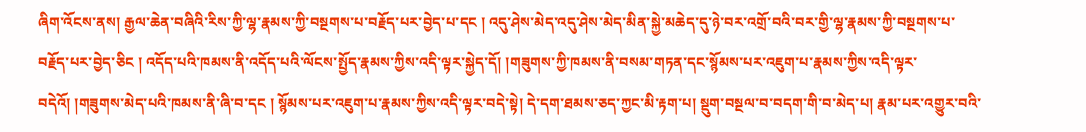ཞིག་འོངས་ནས། རྒྱལ་ཆེན་བཞིའི་རིས་ཀྱི་ལྷ་རྣམས་ཀྱི་བསྔགས་པ་བརྗོད་པར་བྱེད་པ་དང ། འདུ་ཤེས་མེད་འདུ་ཤེས་མེད་མིན་སྐྱེ་མཆེད་དུ་ཉེ་བར་འགྲོ་བའི་བར་གྱི་ལྷ་རྣམས་ཀྱི་བསྔགས་པ་བརྗོད་པར་བྱེད་ཅིང ། འདོད་པའི་ཁམས་ནི་འདོད་པའི་ལོངས་སྤྱོད་རྣམས་ཀྱིས་འདི་ལྟར་སྐྱེད་དོ། །གཟུགས་ཀྱི་ཁམས་ནི་བསམ་གཏན་དང་སྙོམས་པར་འཇུག་པ་རྣམས་ཀྱིས་འདི་ལྟར་བདེའོ། །གཟུགས་མེད་པའི་ཁམས་ནི་ཞི་བ་དང ། སྙོམས་པར་འཇུག་པ་རྣམས་ཀྱིས་འདི་ལྟར་བདེ་སྟེ། དེ་དག་ཐམས་ཅད་ཀྱང་མི་རྟག་པ། སྡུག་བསྔལ་བ་བདག་གི་བ་མེད་པ། རྣམ་པར་འགྱུར་བའི་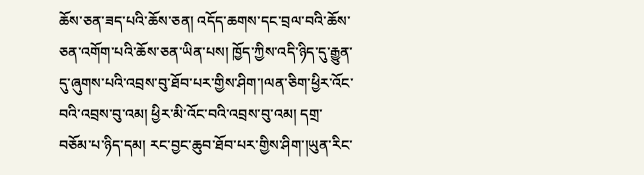ཆོས་ཅན་ཟད་པའི་ཆོས་ཅན། འདོད་ཆགས་དང་བྲལ་བའི་ཆོས་ཅན་འགོག་པའི་ཆོས་ཅན་ཡིན་པས། ཁྱོད་ཀྱིས་འདི་ཉིད་དུ་རྒྱུན་དུ་ཞུགས་པའི་འབྲས་བུ་ཐོབ་པར་གྱིས་ཤིག་།ལན་ཅིག་ཕྱིར་འོང་བའི་འབྲས་བུ་འམ། ཕྱིར་མི་འོང་བའི་འབྲས་བུ་འམ། དགྲ་བཅོམ་པ་ཉིད་དམ། རང་བྱང་ཆུབ་ཐོབ་པར་གྱིས་ཤིག་།ཡུན་རིང་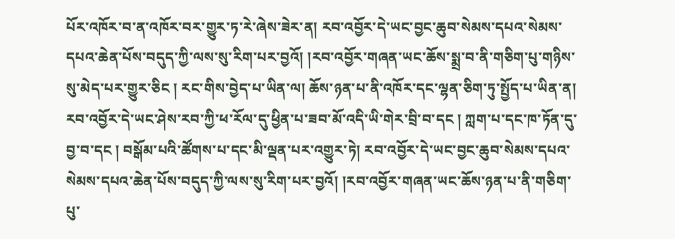པོར་འཁོར་བ་ན་འཁོར་བར་གྱུར་ཏ་རེ་ཞེས་ཟེར་ན། རབ་འབྱོར་དེ་ཡང་བྱང་ཆུབ་སེམས་དཔའ་སེམས་དཔའ་ཆེན་པོས་བདུད་ཀྱི་ལས་སུ་རིག་པར་བྱའོ། །རབ་འབྱོར་གཞན་ཡང་ཆོས་སྨྲ་བ་ནི་གཅིག་པུ་གཉིས་སུ་མེད་པར་གྱུར་ཅིང ། རང་གིས་བྱེད་པ་ཡིན་ལ། ཆོས་ཉན་པ་ནི་འཁོར་དང་ལྷན་ཅིག་ཏུ་སྤྱོད་པ་ཡིན་ན། རབ་འབྱོར་དེ་ཡང་ཤེས་རབ་ཀྱི་ཕ་རོལ་དུ་ཕྱིན་པ་ཟབ་མོ་འདི་ཡི་གེར་བྲི་བ་དང ། ཀླག་པ་དང་ཁ་ཏོན་དུ་བྱ་བ་དང ། བསྒོམ་པའི་ཚོགས་པ་དང་མི་ལྡན་པར་འགྱུར་ཏེ། རབ་འབྱོར་དེ་ཡང་བྱང་ཆུབ་སེམས་དཔའ་སེམས་དཔའ་ཆེན་པོས་བདུད་ཀྱི་ལས་སུ་རིག་པར་བྱའོ། །རབ་འབྱོར་གཞན་ཡང་ཆོས་ཉན་པ་ནི་གཅིག་པུ་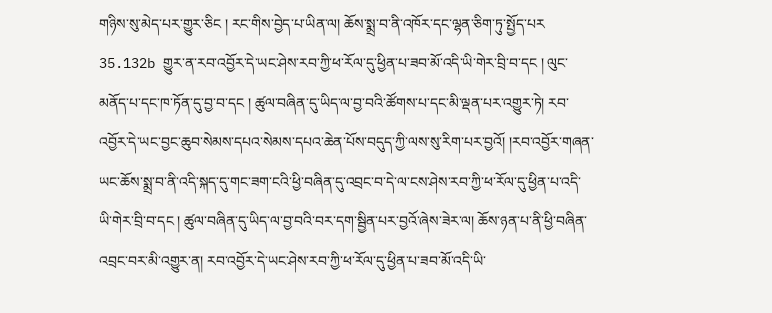གཉིས་སུ་མེད་པར་གྱུར་ཅིང ། རང་གིས་བྱེད་པ་ཡིན་ལ། ཆོས་སྨྲ་བ་ནི་འཁོར་དང་ལྷན་ཅིག་ཏུ་སྤྱོད་པར 35.132b གྱུར་ན་རབ་འབྱོར་དེ་ཡང་ཤེས་རབ་ཀྱི་ཕ་རོལ་དུ་ཕྱིན་པ་ཟབ་མོ་འདི་ཡི་གེར་བྲི་བ་དང ། ལུང་མནོད་པ་དང་ཁ་ཏོན་དུ་བྱ་བ་དང ། ཚུལ་བཞིན་དུ་ཡིད་ལ་བྱ་བའི་ཚོགས་པ་དང་མི་ལྡན་པར་འགྱུར་ཏེ། རབ་འབྱོར་དེ་ཡང་བྱང་ཆུབ་སེམས་དཔའ་སེམས་དཔའ་ཆེན་པོས་བདུད་ཀྱི་ལས་སུ་རིག་པར་བྱའོ། །རབ་འབྱོར་གཞན་ཡང་ཆོས་སྨྲ་བ་ནི་འདི་སྐད་དུ་གང་ཟག་ངའི་ཕྱི་བཞིན་དུ་འབྲང་བ་དེ་ལ་ངས་ཤེས་རབ་ཀྱི་ཕ་རོལ་དུ་ཕྱིན་པ་འདི་ཡི་གེར་བྲི་བ་དང ། ཚུལ་བཞིན་དུ་ཡིད་ལ་བྱ་བའི་བར་དག་སྦྱིན་པར་བྱའོ་ཞེས་ཟེར་ལ། ཆོས་ཉན་པ་ནི་ཕྱི་བཞིན་འབྲང་བར་མི་འགྱུར་ན། རབ་འབྱོར་དེ་ཡང་ཤེས་རབ་ཀྱི་ཕ་རོལ་དུ་ཕྱིན་པ་ཟབ་མོ་འདི་ཡི་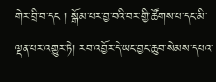གེར་བྲི་བ་དང ། སྒོམ་པར་བྱ་བའི་བར་གྱི་ཚོགས་པ་དང་མི་ལྡན་པར་འགྱུར་ཏེ། རབ་འབྱོར་དེ་ཡང་བྱང་ཆུབ་སེམས་དཔའ་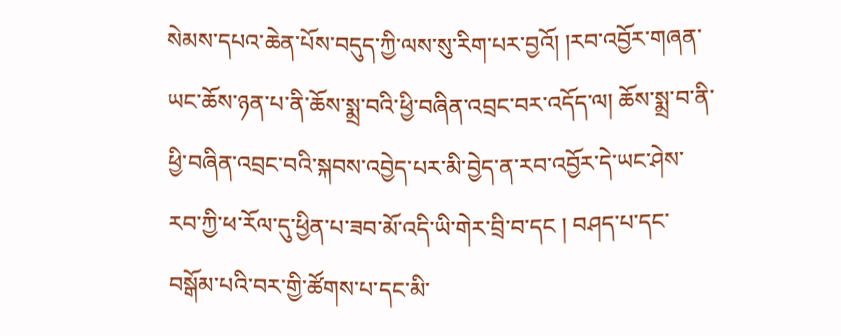སེམས་དཔའ་ཆེན་པོས་བདུད་ཀྱི་ལས་སུ་རིག་པར་བྱའོ། །རབ་འབྱོར་གཞན་ཡང་ཆོས་ཉན་པ་ནི་ཆོས་སྨྲ་བའི་ཕྱི་བཞིན་འབྲང་བར་འདོད་ལ། ཆོས་སྨྲ་བ་ནི་ཕྱི་བཞིན་འབྲང་བའི་སྐབས་འབྱེད་པར་མི་བྱེད་ན་རབ་འབྱོར་དེ་ཡང་ཤེས་རབ་ཀྱི་ཕ་རོལ་དུ་ཕྱིན་པ་ཟབ་མོ་འདི་ཡི་གེར་བྲི་བ་དང ། བཤད་པ་དང་བསྒོམ་པའི་བར་གྱི་ཚོགས་པ་དང་མི་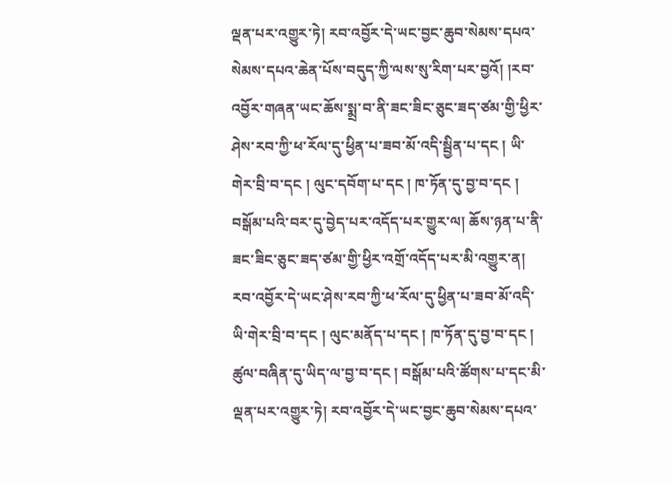ལྡན་པར་འགྱུར་ཏེ། རབ་འབྱོར་དེ་ཡང་བྱང་ཆུབ་སེམས་དཔའ་སེམས་དཔའ་ཆེན་པོས་བདུད་ཀྱི་ལས་སུ་རིག་པར་བྱའོ། །རབ་འབྱོར་གཞན་ཡང་ཆོས་སྨྲ་བ་ནི་ཟང་ཟིང་ཅུང་ཟད་ཙམ་གྱི་ཕྱིར་ཤེས་རབ་ཀྱི་ཕ་རོལ་དུ་ཕྱིན་པ་ཟབ་མོ་འདི་སྦྱིན་པ་དང ། ཡི་གེར་བྲི་བ་དང ། ལུང་དབོག་པ་དང ། ཁ་ཏོན་དུ་བྱ་བ་དང ། བསྒོམ་པའི་བར་དུ་བྱེད་པར་འདོད་པར་གྱུར་ལ། ཆོས་ཉན་པ་ནི་ཟང་ཟིང་ཅུང་ཟད་ཙམ་གྱི་ཕྱིར་འགྲོ་འདོད་པར་མི་འགྱུར་ན། རབ་འབྱོར་དེ་ཡང་ཤེས་རབ་ཀྱི་ཕ་རོལ་དུ་ཕྱིན་པ་ཟབ་མོ་འདི་ཡི་གེར་བྲི་བ་དང ། ལུང་མནོད་པ་དང ། ཁ་ཏོན་དུ་བྱ་བ་དང ། ཚུལ་བཞིན་དུ་ཡིད་ལ་བྱ་བ་དང ། བསྒོམ་པའི་ཚོགས་པ་དང་མི་ལྡན་པར་འགྱུར་ཏེ། རབ་འབྱོར་དེ་ཡང་བྱང་ཆུབ་སེམས་དཔའ་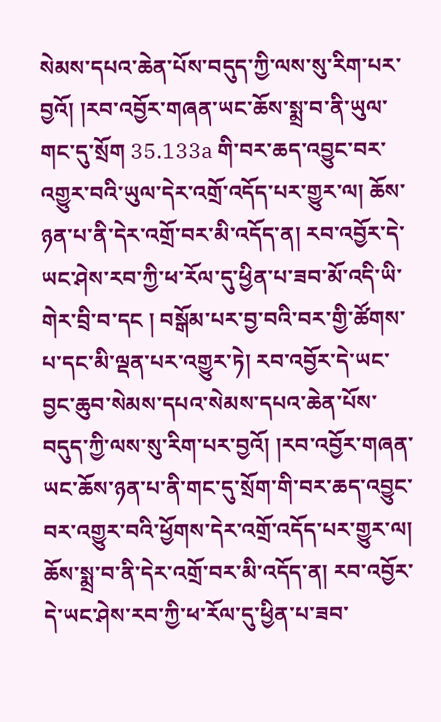སེམས་དཔའ་ཆེན་པོས་བདུད་ཀྱི་ལས་སུ་རིག་པར་བྱའོ། །རབ་འབྱོར་གཞན་ཡང་ཆོས་སྨྲ་བ་ནི་ཡུལ་གང་དུ་སྲོག 35.133a གི་བར་ཆད་འབྱུང་བར་འགྱུར་བའི་ཡུལ་དེར་འགྲོ་འདོད་པར་གྱུར་ལ། ཆོས་ཉན་པ་ནི་དེར་འགྲོ་བར་མི་འདོད་ན། རབ་འབྱོར་དེ་ཡང་ཤེས་རབ་ཀྱི་ཕ་རོལ་དུ་ཕྱིན་པ་ཟབ་མོ་འདི་ཡི་གེར་བྲི་བ་དང ། བསྒོམ་པར་བྱ་བའི་བར་གྱི་ཚོགས་པ་དང་མི་ལྡན་པར་འགྱུར་ཏེ། རབ་འབྱོར་དེ་ཡང་བྱང་ཆུབ་སེམས་དཔའ་སེམས་དཔའ་ཆེན་པོས་བདུད་ཀྱི་ལས་སུ་རིག་པར་བྱའོ། །རབ་འབྱོར་གཞན་ཡང་ཆོས་ཉན་པ་ནི་གང་དུ་སྲོག་གི་བར་ཆད་འབྱུང་བར་འགྱུར་བའི་ཕྱོགས་དེར་འགྲོ་འདོད་པར་གྱུར་ལ། ཆོས་སྨྲ་བ་ནི་དེར་འགྲོ་བར་མི་འདོད་ན། རབ་འབྱོར་དེ་ཡང་ཤེས་རབ་ཀྱི་ཕ་རོལ་དུ་ཕྱིན་པ་ཟབ་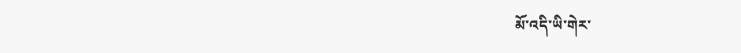མོ་འདི་ཡི་གེར་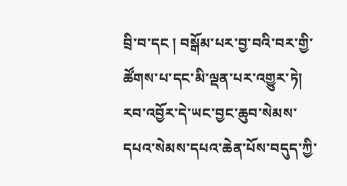བྲི་བ་དང ། བསྒོམ་པར་བྱ་བའི་བར་གྱི་ཚོགས་པ་དང་མི་ལྡན་པར་འགྱུར་ཏེ། རབ་འབྱོར་དེ་ཡང་བྱང་ཆུབ་སེམས་དཔའ་སེམས་དཔའ་ཆེན་པོས་བདུད་ཀྱི་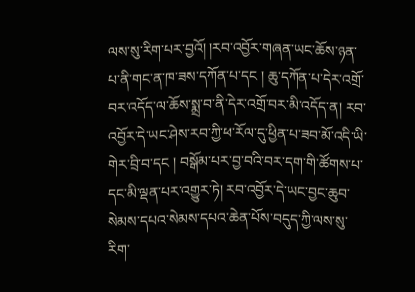ལས་སུ་རིག་པར་བྱའོ། །རབ་འབྱོར་གཞན་ཡང་ཆོས་ཉན་པ་ནི་གང་ན་ཁ་ཟས་དཀོན་པ་དང ། ཆུ་དཀོན་པ་དེར་འགྲོ་བར་འདོད་ལ་ཆོས་སྨྲ་བ་ནི་དེར་འགྲོ་བར་མི་འདོད་ན། རབ་འབྱོར་དེ་ཡང་ཤེས་རབ་ཀྱི་ཕ་རོལ་དུ་ཕྱིན་པ་ཟབ་མོ་འདི་ཡི་གེར་བྲི་བ་དང ། བསྒོམ་པར་བྱ་བའི་བར་དག་གི་ཚོགས་པ་དང་མི་ལྡན་པར་འགྱུར་ཏེ། རབ་འབྱོར་དེ་ཡང་བྱང་ཆུབ་སེམས་དཔའ་སེམས་དཔའ་ཆེན་པོས་བདུད་ཀྱི་ལས་སུ་རིག་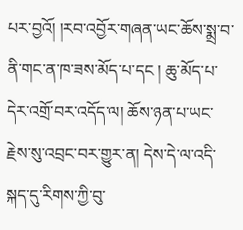པར་བྱའོ། །རབ་འབྱོར་གཞན་ཡང་ཆོས་སྨྲ་བ་ནི་གང་ན་ཁ་ཟས་མོད་པ་དང ། ཆུ་མོད་པ་དེར་འགྲོ་བར་འདོད་ལ། ཆོས་ཉན་པ་ཡང་རྗེས་སུ་འབྲང་བར་གྱུར་ན། དེས་དེ་ལ་འདི་སྐད་དུ་རིགས་ཀྱི་བུ་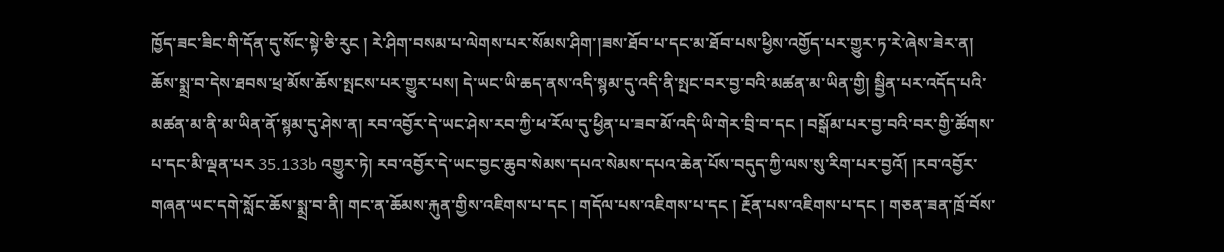ཁྱོད་ཟང་ཟིང་གི་དོན་དུ་སོང་སྟེ་ཅི་རུང ། རེ་ཤིག་བསམ་པ་ལེགས་པར་སོམས་ཤིག་།ཟས་ཐོབ་པ་དང་མ་ཐོབ་པས་ཕྱིས་འགྱོད་པར་གྱུར་ཏ་རེ་ཞེས་ཟེར་ན། ཆོས་སྨྲ་བ་དེས་ཐབས་ཕྲ་མོས་ཆོས་སྤངས་པར་གྱུར་པས། དེ་ཡང་ཡི་ཆད་ནས་འདི་སྙམ་དུ་འདི་ནི་སྤང་བར་བྱ་བའི་མཚན་མ་ཡིན་གྱི། སྦྱིན་པར་འདོད་པའི་མཚན་མ་ནི་མ་ཡིན་ནོ་སྙམ་དུ་ཤེས་ན། རབ་འབྱོར་དེ་ཡང་ཤེས་རབ་ཀྱི་ཕ་རོལ་དུ་ཕྱིན་པ་ཟབ་མོ་འདི་ཡི་གེར་བྲི་བ་དང ། བསྒོམ་པར་བྱ་བའི་བར་གྱི་ཚོགས་པ་དང་མི་ལྡན་པར 35.133b འགྱུར་ཏེ། རབ་འབྱོར་དེ་ཡང་བྱང་ཆུབ་སེམས་དཔའ་སེམས་དཔའ་ཆེན་པོས་བདུད་ཀྱི་ལས་སུ་རིག་པར་བྱའོ། །རབ་འབྱོར་གཞན་ཡང་དགེ་སློང་ཆོས་སྨྲ་བ་ནི། གང་ན་ཆོམས་རྐུན་གྱིས་འཇིགས་པ་དང ། གདོལ་པས་འཇིགས་པ་དང ། རྔོན་པས་འཇིགས་པ་དང ། གཅན་ཟན་ཁྲོ་བོས་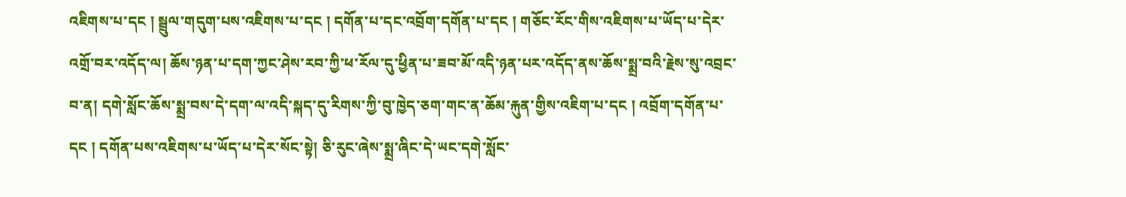འཇིགས་པ་དང ། སྦྲུལ་གདུག་པས་འཇིགས་པ་དང ། དགོན་པ་དང་འབྲོག་དགོན་པ་དང ། གཅོང་རོང་གིས་འཇིགས་པ་ཡོད་པ་དེར་འགྲོ་བར་འདོད་ལ། ཆོས་ཉན་པ་དག་ཀྱང་ཤེས་རབ་ཀྱི་ཕ་རོལ་དུ་ཕྱིན་པ་ཟབ་མོ་འདི་ཉན་པར་འདོད་ནས་ཆོས་སྨྲ་བའི་རྗེས་སུ་འབྲང་བ་ན། དགེ་སློང་ཆོས་སྨྲ་བས་དེ་དག་ལ་འདི་སྐད་དུ་རིགས་ཀྱི་བུ་ཁྱེད་ཅག་གང་ན་ཆོམ་རྐུན་གྱིས་འཇིག་པ་དང ། འབྲོག་དགོན་པ་དང ། དགོན་པས་འཇིགས་པ་ཡོད་པ་དེར་སོང་སྟེ། ཅི་རུང་ཞེས་སྨྲ་ཞིང་དེ་ཡང་དགེ་སློང་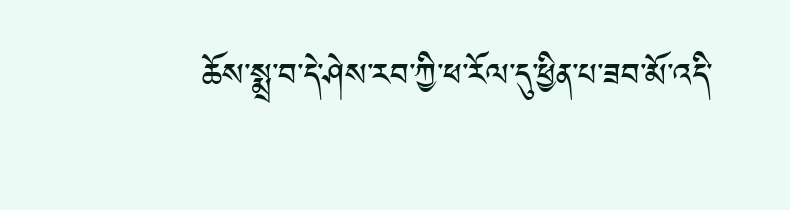ཆོས་སྨྲ་བ་དེ་ཤེས་རབ་ཀྱི་ཕ་རོལ་དུ་ཕྱིན་པ་ཟབ་མོ་འདི་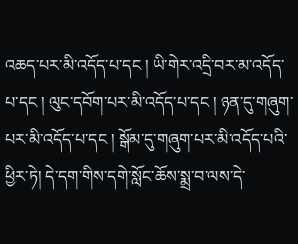འཆད་པར་མི་འདོད་པ་དང ། ཡི་གེར་འདྲི་བར་མ་འདོད་པ་དང ། ལུང་དབོག་པར་མི་འདོད་པ་དང ། ཉན་དུ་གཞུག་པར་མི་འདོད་པ་དང ། སྒོམ་དུ་གཞུག་པར་མི་འདོད་པའི་ཕྱིར་ཏེ། དེ་དག་གིས་དགེ་སློང་ཆོས་སྨྲ་བ་ལས་དེ་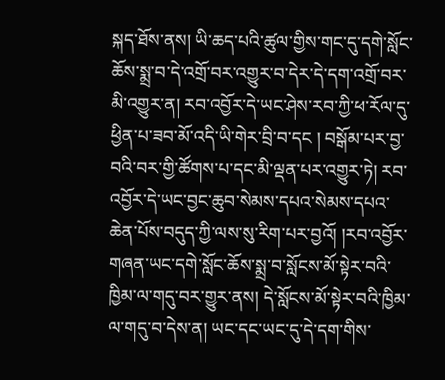སྐད་ཐོས་ནས། ཡི་ཆད་པའི་ཚུལ་གྱིས་གང་དུ་དགེ་སློང་ཆོས་སྨྲ་བ་དེ་འགྲོ་བར་འགྱུར་བ་དེར་དེ་དག་འགྲོ་བར་མི་འགྱུར་ན། རབ་འབྱོར་དེ་ཡང་ཤེས་རབ་ཀྱི་ཕ་རོལ་དུ་ཕྱིན་པ་ཟབ་མོ་འདི་ཡི་གེར་བྲི་བ་དང ། བསྒོམ་པར་བྱ་བའི་བར་གྱི་ཚོགས་པ་དང་མི་ལྡན་པར་འགྱུར་ཏེ། རབ་འབྱོར་དེ་ཡང་བྱང་ཆུབ་སེམས་དཔའ་སེམས་དཔའ་ཆེན་པོས་བདུད་ཀྱི་ལས་སུ་རིག་པར་བྱའོ། །རབ་འབྱོར་གཞན་ཡང་དགེ་སློང་ཆོས་སྨྲ་བ་སློངས་མོ་སྟེར་བའི་ཁྱིམ་ལ་གདུ་བར་གྱུར་ནས། དེ་སློངས་མོ་སྟེར་བའི་ཁྱིམ་ལ་གདུ་བ་དེས་ན། ཡང་དང་ཡང་དུ་དེ་དག་གིས་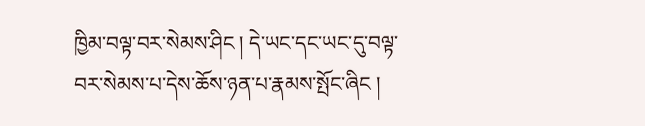ཁྱིམ་བལྟ་བར་སེམས་ཤིང ། དེ་ཡང་དང་ཡང་དུ་བལྟ་བར་སེམས་པ་དེས་ཆོས་ཉན་པ་རྣམས་སྤོང་ཞིང །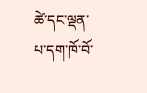ཚེ་དང་ལྡན་པ་དག་ཁོ་བོ་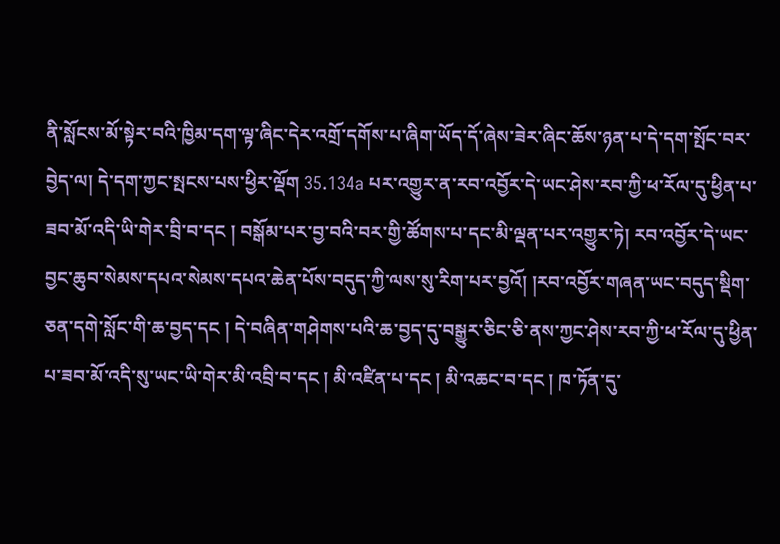ནི་སློངས་མོ་སྟེར་བའི་ཁྱིམ་དག་ལྟ་ཞིང་དེར་འགྲོ་དགོས་པ་ཞིག་ཡོད་དོ་ཞེས་ཟེར་ཞིང་ཆོས་ཉན་པ་དེ་དག་སྤོང་བར་བྱེད་ལ། དེ་དག་ཀྱང་སྤངས་པས་ཕྱིར་ལྡོག 35.134a པར་འགྱུར་ན་རབ་འབྱོར་དེ་ཡང་ཤེས་རབ་ཀྱི་ཕ་རོལ་དུ་ཕྱིན་པ་ཟབ་མོ་འདི་ཡི་གེར་བྲི་བ་དང ། བསྒོམ་པར་བྱ་བའི་བར་གྱི་ཚོགས་པ་དང་མི་ལྡན་པར་འགྱུར་ཏེ། རབ་འབྱོར་དེ་ཡང་བྱང་ཆུབ་སེམས་དཔའ་སེམས་དཔའ་ཆེན་པོས་བདུད་ཀྱི་ལས་སུ་རིག་པར་བྱའོ། །རབ་འབྱོར་གཞན་ཡང་བདུད་སྡིག་ཅན་དགེ་སློང་གི་ཆ་བྱད་དང ། དེ་བཞིན་གཤེགས་པའི་ཆ་བྱད་དུ་བསྒྱུར་ཅིང་ཅི་ནས་ཀྱང་ཤེས་རབ་ཀྱི་ཕ་རོལ་དུ་ཕྱིན་པ་ཟབ་མོ་འདི་སུ་ཡང་ཡི་གེར་མི་འབྲི་བ་དང ། མི་འཛིན་པ་དང ། མི་འཆང་བ་དང ། ཁ་ཏོན་དུ་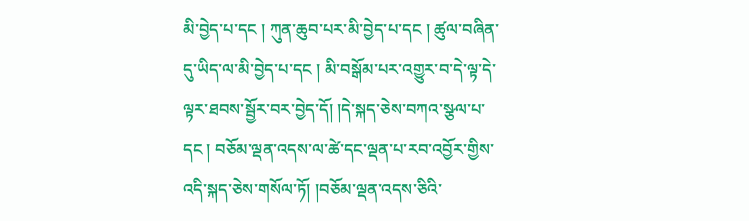མི་བྱེད་པ་དང ། ཀུན་ཆུབ་པར་མི་བྱེད་པ་དང ། ཚུལ་བཞིན་དུ་ཡིད་ལ་མི་བྱེད་པ་དང ། མི་བསྒོམ་པར་འགྱུར་བ་དེ་ལྟ་དེ་ལྟར་ཐབས་སྦྱོར་བར་བྱེད་དོ། །དེ་སྐད་ཅེས་བཀའ་སྩལ་པ་དང ། བཅོམ་ལྡན་འདས་ལ་ཚེ་དང་ལྡན་པ་རབ་འབྱོར་གྱིས་འདི་སྐད་ཅེས་གསོལ་ཏོ། །བཅོམ་ལྡན་འདས་ཅིའི་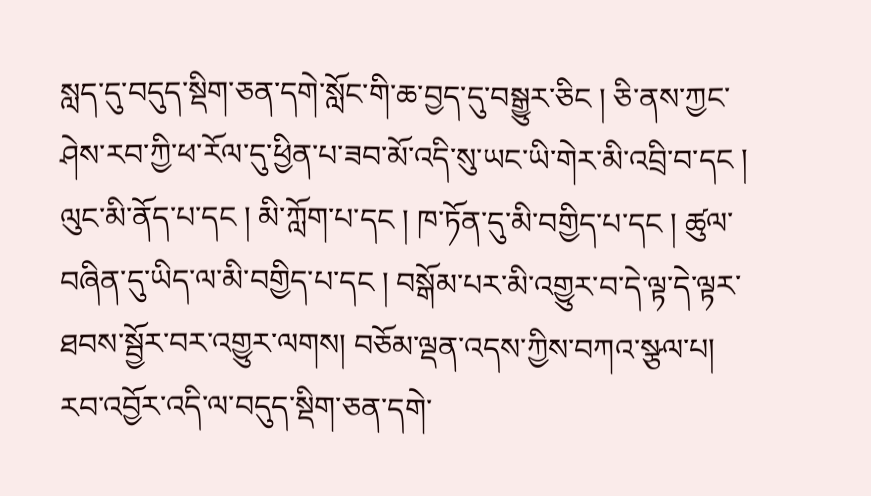སླད་དུ་བདུད་སྡིག་ཅན་དགེ་སློང་གི་ཆ་བྱད་དུ་བསྒྱུར་ཅིང ། ཅི་ནས་ཀྱང་ཤེས་རབ་ཀྱི་ཕ་རོལ་དུ་ཕྱིན་པ་ཟབ་མོ་འདི་སུ་ཡང་ཡི་གེར་མི་འབྲི་བ་དང ། ལུང་མི་ནོད་པ་དང ། མི་ཀློག་པ་དང ། ཁ་ཏོན་དུ་མི་བགྱིད་པ་དང ། ཚུལ་བཞིན་དུ་ཡིད་ལ་མི་བགྱིད་པ་དང ། བསྒོམ་པར་མི་འགྱུར་བ་དེ་ལྟ་དེ་ལྟར་ཐབས་སྦྱོར་བར་འགྱུར་ལགས། བཅོམ་ལྡན་འདས་ཀྱིས་བཀའ་སྩལ་པ། རབ་འབྱོར་འདི་ལ་བདུད་སྡིག་ཅན་དགེ་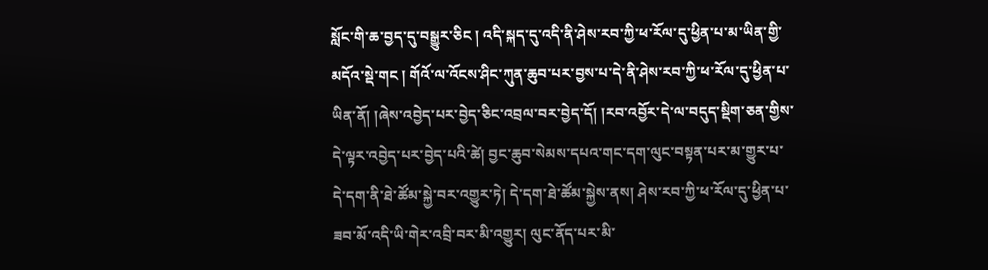སློང་གི་ཆ་བྱད་དུ་བསྒྱུར་ཅིང ། འདི་སྐད་དུ་འདི་ནི་ཤེས་རབ་ཀྱི་ཕ་རོལ་དུ་ཕྱིན་པ་མ་ཡིན་གྱི་མདོའ་སྡེ་གང ། གོའོ་ལ་འོངས་ཤིང་ཀུན་ཆུབ་པར་བྱས་པ་དེ་ནི་ཤེས་རབ་ཀྱི་ཕ་རོལ་དུ་ཕྱིན་པ་ཡིན་ནོ། །ཞེས་འབྱེད་པར་བྱེད་ཅིང་འབྲལ་བར་བྱེད་དོ། །རབ་འབྱོར་དེ་ལ་བདུད་སྡིག་ཅན་གྱིས་དེ་ལྟར་འབྱེད་པར་བྱེད་པའི་ཚེ། བྱང་ཆུབ་སེམས་དཔའ་གང་དག་ལུང་བསྟན་པར་མ་གྱུར་པ་དེ་དག་ནི་ཐེ་ཚོམ་སྐྱེ་བར་འགྱུར་ཏེ། དེ་དག་ཐེ་ཚོམ་སྐྱེས་ནས། ཤེས་རབ་ཀྱི་ཕ་རོལ་དུ་ཕྱིན་པ་ཟབ་མོ་འདི་ཡི་གེར་འབྲི་བར་མི་འགྱུར། ལུང་ནོད་པར་མི་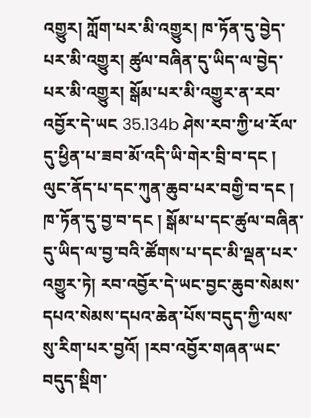འགྱུར། ཀློག་པར་མི་འགྱུར། ཁ་ཏོན་དུ་བྱེད་པར་མི་འགྱུར། ཚུལ་བཞིན་དུ་ཡིད་ལ་བྱེད་པར་མི་འགྱུར། སྒོམ་པར་མི་འགྱུར་ན་རབ་འབྱོར་དེ་ཡང 35.134b ཤེས་རབ་ཀྱི་ཕ་རོལ་དུ་ཕྱིན་པ་ཟབ་མོ་འདི་ཡི་གེར་བྲི་བ་དང ། ལུང་ནོད་པ་དང་ཀུན་ཆུབ་པར་བགྱི་བ་དང ། ཁ་ཏོན་དུ་བྱ་བ་དང ། སྒོམ་པ་དང་ཚུལ་བཞིན་དུ་ཡིད་ལ་བྱ་བའི་ཚོགས་པ་དང་མི་ལྡན་པར་འགྱུར་ཏེ། རབ་འབྱོར་དེ་ཡང་བྱང་ཆུབ་སེམས་དཔའ་སེམས་དཔའ་ཆེན་པོས་བདུད་ཀྱི་ལས་སུ་རིག་པར་བྱའོ། །རབ་འབྱོར་གཞན་ཡང་བདུད་སྡིག་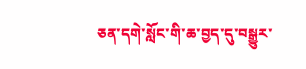ཅན་དགེ་སློང་གི་ཆ་བྱད་དུ་བསྒྱུར་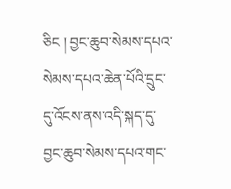ཅིང ། བྱང་ཆུབ་སེམས་དཔའ་སེམས་དཔའ་ཆེན་པོའི་དྲུང་དུ་འོངས་ནས་འདི་སྐད་དུ་བྱང་ཆུབ་སེམས་དཔའ་གང་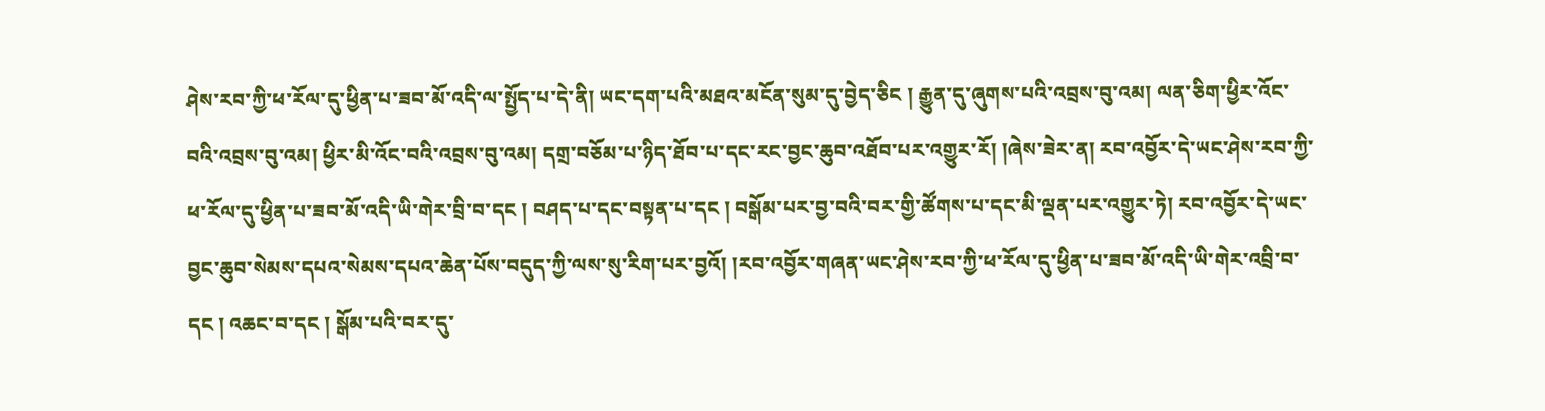ཤེས་རབ་ཀྱི་ཕ་རོལ་དུ་ཕྱིན་པ་ཟབ་མོ་འདི་ལ་སྤྱོད་པ་དེ་ནི། ཡང་དག་པའི་མཐའ་མངོན་སུམ་དུ་བྱེད་ཅིང ། རྒྱུན་དུ་ཞུགས་པའི་འབྲས་བུ་འམ། ལན་ཅིག་ཕྱིར་འོང་བའི་འབྲས་བུ་འམ། ཕྱིར་མི་འོང་བའི་འབྲས་བུ་འམ། དགྲ་བཅོམ་པ་ཉིད་ཐོབ་པ་དང་རང་བྱང་ཆུབ་འཐོབ་པར་འགྱུར་རོ། །ཞེས་ཟེར་ན། རབ་འབྱོར་དེ་ཡང་ཤེས་རབ་ཀྱི་ཕ་རོལ་དུ་ཕྱིན་པ་ཟབ་མོ་འདི་ཡི་གེར་བྲི་བ་དང ། བཤད་པ་དང་བསྟན་པ་དང ། བསྒོམ་པར་བྱ་བའི་བར་གྱི་ཚོགས་པ་དང་མི་ལྡན་པར་འགྱུར་ཏེ། རབ་འབྱོར་དེ་ཡང་བྱང་ཆུབ་སེམས་དཔའ་སེམས་དཔའ་ཆེན་པོས་བདུད་ཀྱི་ལས་སུ་རིག་པར་བྱའོ། །རབ་འབྱོར་གཞན་ཡང་ཤེས་རབ་ཀྱི་ཕ་རོལ་དུ་ཕྱིན་པ་ཟབ་མོ་འདི་ཡི་གེར་འབྲི་བ་དང ། འཆང་བ་དང ། སྒོམ་པའི་བར་དུ་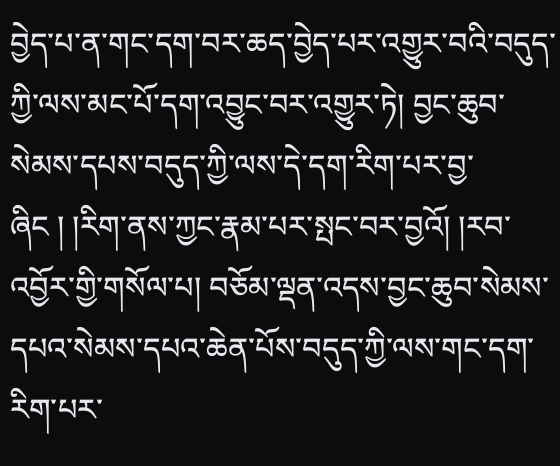བྱེད་པ་ན་གང་དག་བར་ཆད་བྱེད་པར་འགྱུར་བའི་བདུད་ཀྱི་ལས་མང་པོ་དག་འབྱུང་བར་འགྱུར་ཏེ། བྱང་ཆུབ་སེམས་དཔས་བདུད་ཀྱི་ལས་དེ་དག་རིག་པར་བྱ་ཞིང ། །རིག་ནས་ཀྱང་རྣམ་པར་སྤང་བར་བྱའོ། །རབ་འབྱོར་གྱི་གསོལ་པ། བཅོམ་ལྡན་འདས་བྱང་ཆུབ་སེམས་དཔའ་སེམས་དཔའ་ཆེན་པོས་བདུད་ཀྱི་ལས་གང་དག་རིག་པར་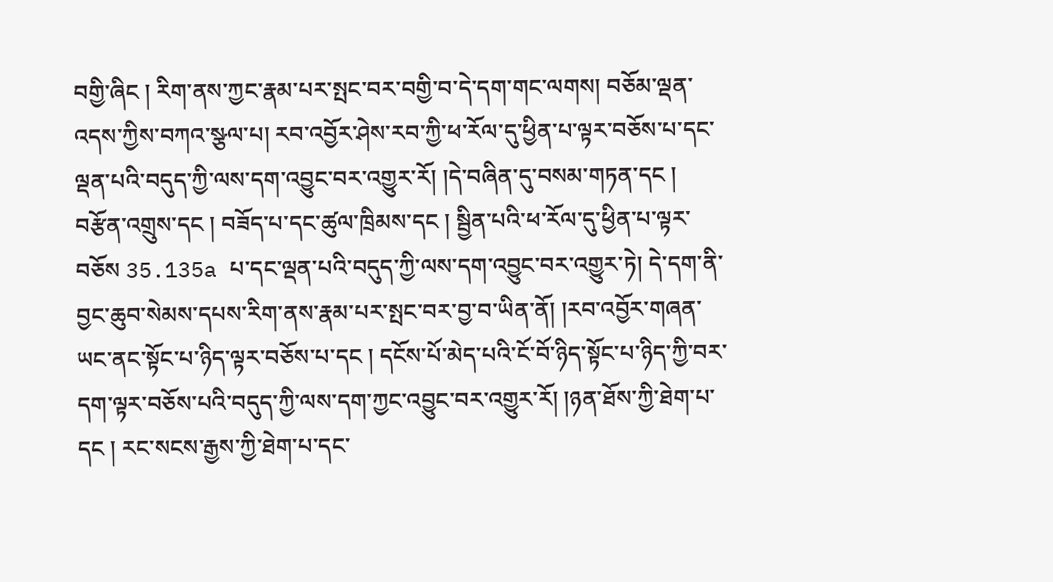བགྱི་ཞིང ། རིག་ནས་ཀྱང་རྣམ་པར་སྤང་བར་བགྱི་བ་དེ་དག་གང་ལགས། བཅོམ་ལྡན་འདས་ཀྱིས་བཀའ་སྩལ་པ། རབ་འབྱོར་ཤེས་རབ་ཀྱི་ཕ་རོལ་དུ་ཕྱིན་པ་ལྟར་བཅོས་པ་དང་ལྡན་པའི་བདུད་ཀྱི་ལས་དག་འབྱུང་བར་འགྱུར་རོ། །དེ་བཞིན་དུ་བསམ་གཏན་དང ། བརྩོན་འགྲུས་དང ། བཟོད་པ་དང་ཚུལ་ཁྲིམས་དང ། སྦྱིན་པའི་ཕ་རོལ་དུ་ཕྱིན་པ་ལྟར་བཅོས 35.135a པ་དང་ལྡན་པའི་བདུད་ཀྱི་ལས་དག་འབྱུང་བར་འགྱུར་ཏེ། དེ་དག་ནི་བྱང་ཆུབ་སེམས་དཔས་རིག་ནས་རྣམ་པར་སྤང་བར་བྱ་བ་ཡིན་ནོ། །རབ་འབྱོར་གཞན་ཡང་ནང་སྟོང་པ་ཉིད་ལྟར་བཅོས་པ་དང ། དངོས་པོ་མེད་པའི་ངོ་བོ་ཉིད་སྟོང་པ་ཉིད་ཀྱི་བར་དག་ལྟར་བཅོས་པའི་བདུད་ཀྱི་ལས་དག་ཀྱང་འབྱུང་བར་འགྱུར་རོ། །ཉན་ཐོས་ཀྱི་ཐེག་པ་དང ། རང་སངས་རྒྱས་ཀྱི་ཐེག་པ་དང་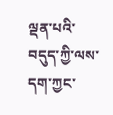ལྡན་པའི་བདུད་ཀྱི་ལས་དག་ཀྱང་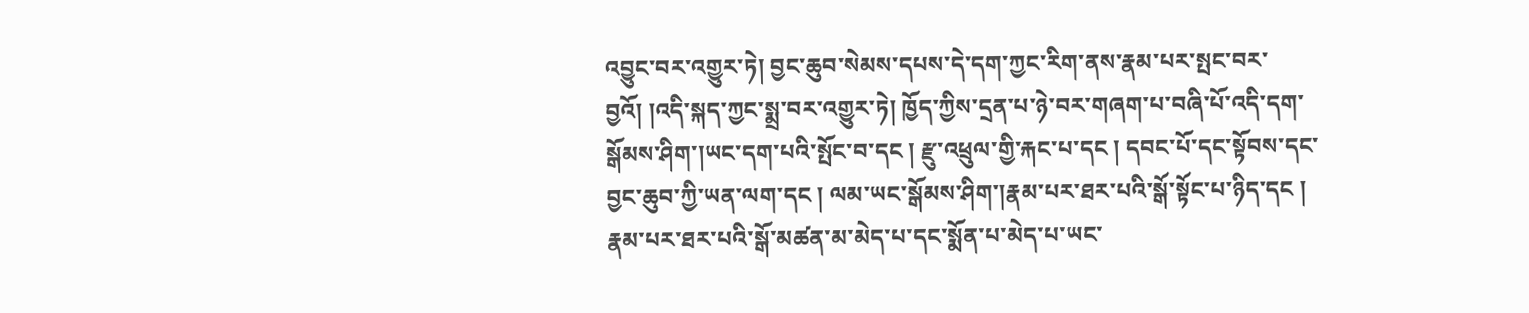འབྱུང་བར་འགྱུར་ཏེ། བྱང་ཆུབ་སེམས་དཔས་དེ་དག་ཀྱང་རིག་ནས་རྣམ་པར་སྤང་བར་བྱའོ། །འདི་སྐད་ཀྱང་སྨྲ་བར་འགྱུར་ཏེ། ཁྱོད་ཀྱིས་དྲན་པ་ཉེ་བར་གཞག་པ་བཞི་པོ་འདི་དག་སྒོམས་ཤིག་།ཡང་དག་པའི་སྤོང་བ་དང ། རྫུ་འཕྲུལ་གྱི་རྐང་པ་དང ། དབང་པོ་དང་སྟོབས་དང་བྱང་ཆུབ་ཀྱི་ཡན་ལག་དང ། ལམ་ཡང་སྒོམས་ཤིག་།རྣམ་པར་ཐར་པའི་སྒོ་སྟོང་པ་ཉིད་དང ། རྣམ་པར་ཐར་པའི་སྒོ་མཚན་མ་མེད་པ་དང་སྨོན་པ་མེད་པ་ཡང་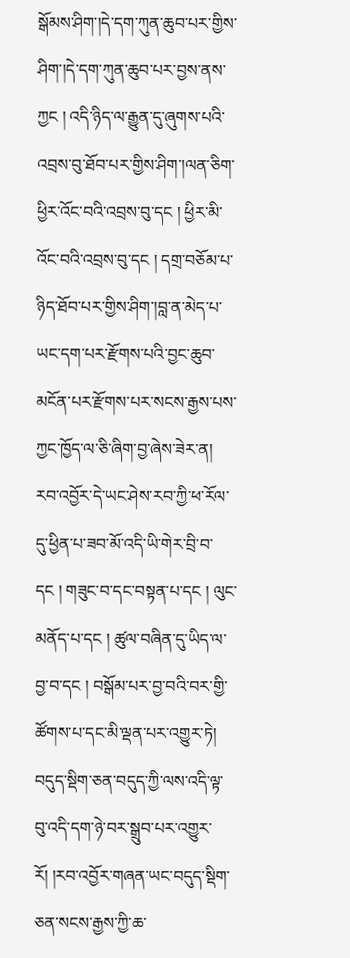སྒོམས་ཤིག་།དེ་དག་ཀུན་ཆུབ་པར་གྱིས་ཤིག་།དེ་དག་ཀུན་ཆུབ་པར་བྱས་ནས་ཀྱང ། འདི་ཉིད་ལ་རྒྱུན་དུ་ཞུགས་པའི་འབྲས་བུ་ཐོབ་པར་གྱིས་ཤིག་།ལན་ཅིག་ཕྱིར་འོང་བའི་འབྲས་བུ་དང ། ཕྱིར་མི་འོང་བའི་འབྲས་བུ་དང ། དགྲ་བཅོམ་པ་ཉིད་ཐོབ་པར་གྱིས་ཤིག་།བླ་ན་མེད་པ་ཡང་དག་པར་རྫོགས་པའི་བྱང་ཆུབ་མངོན་པར་རྫོགས་པར་སངས་རྒྱས་པས་ཀྱང་ཁྱོད་ལ་ཅི་ཞིག་བྱ་ཞེས་ཟེར་ན། རབ་འབྱོར་དེ་ཡང་ཤེས་རབ་ཀྱི་ཕ་རོལ་དུ་ཕྱིན་པ་ཟབ་མོ་འདི་ཡི་གེར་བྲི་བ་དང ། གཟུང་བ་དང་བསྟན་པ་དང ། ལུང་མནོད་པ་དང ། ཚུལ་བཞིན་དུ་ཡིད་ལ་བྱ་བ་དང ། བསྒོམ་པར་བྱ་བའི་བར་གྱི་ཚོགས་པ་དང་མི་ལྡན་པར་འགྱུར་ཏེ། བདུད་སྡིག་ཅན་བདུད་ཀྱི་ལས་འདི་ལྟ་བུ་འདི་དག་ཉེ་བར་སྒྲུབ་པར་འགྱུར་རོ། །རབ་འབྱོར་གཞན་ཡང་བདུད་སྡིག་ཅན་སངས་རྒྱས་ཀྱི་ཆ་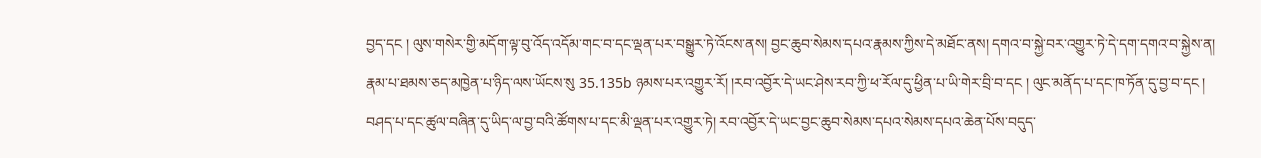བྱད་དང ། ལུས་གསེར་གྱི་མདོག་ལྟ་བུ་འོད་འདོམ་གང་བ་དང་ལྡན་པར་བསྒྱུར་ཏེ་འོངས་ནས། བྱང་ཆུབ་སེམས་དཔའ་རྣམས་ཀྱིས་དེ་མཐོང་ནས། དགའ་བ་སྐྱེ་བར་འགྱུར་ཏེ་དེ་དག་དགའ་བ་སྐྱེས་ན། རྣམ་པ་ཐམས་ཅད་མཁྱེན་པ་ཉིད་ལས་ཡོངས་སུ 35.135b ཉམས་པར་འགྱུར་རོ། །རབ་འབྱོར་དེ་ཡང་ཤེས་རབ་ཀྱི་ཕ་རོལ་དུ་ཕྱིན་པ་ཡི་གེར་བྲི་བ་དང ། ལུང་མནོད་པ་དང་ཁ་ཏོན་དུ་བྱ་བ་དང ། བཤད་པ་དང་ཚུལ་བཞིན་དུ་ཡིད་ལ་བྱ་བའི་ཚོགས་པ་དང་མི་ལྡན་པར་འགྱུར་ཏེ། རབ་འབྱོར་དེ་ཡང་བྱང་ཆུབ་སེམས་དཔའ་སེམས་དཔའ་ཆེན་པོས་བདུད་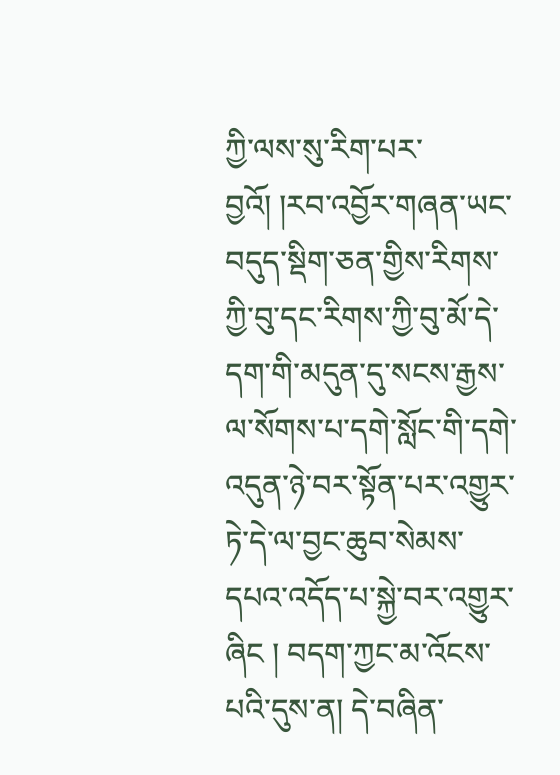ཀྱི་ལས་སུ་རིག་པར་བྱའོ། །རབ་འབྱོར་གཞན་ཡང་བདུད་སྡིག་ཅན་གྱིས་རིགས་ཀྱི་བུ་དང་རིགས་ཀྱི་བུ་མོ་དེ་དག་གི་མདུན་དུ་སངས་རྒྱས་ལ་སོགས་པ་དགེ་སློང་གི་དགེ་འདུན་ཉེ་བར་སྟོན་པར་འགྱུར་ཏེ་དེ་ལ་བྱང་ཆུབ་སེམས་དཔའ་འདོད་པ་སྐྱེ་བར་འགྱུར་ཞིང ། བདག་ཀྱང་མ་འོངས་པའི་དུས་ན། དེ་བཞིན་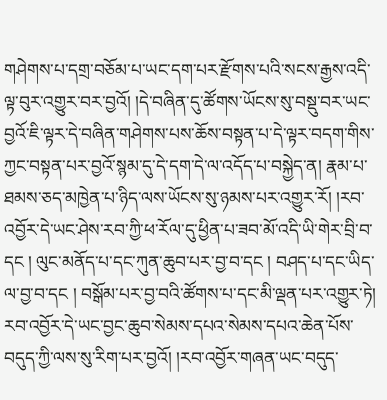གཤེགས་པ་དགྲ་བཅོམ་པ་ཡང་དག་པར་རྫོགས་པའི་སངས་རྒྱས་འདི་ལྟ་བུར་འགྱུར་བར་བྱའོ། །དེ་བཞིན་དུ་ཚོགས་ཡོངས་སུ་བསྡུ་བར་ཡང་བྱའོ་ཇི་ལྟར་དེ་བཞིན་གཤེགས་པས་ཆོས་བསྟན་པ་དེ་ལྟར་བདག་གིས་ཀྱང་བསྟན་པར་བྱའོ་སྙམ་དུ་དེ་དག་དེ་ལ་འདོད་པ་བསྐྱེད་ན། རྣམ་པ་ཐམས་ཅད་མཁྱེན་པ་ཉིད་ལས་ཡོངས་སུ་ཉམས་པར་འགྱུར་རོ། །རབ་འབྱོར་དེ་ཡང་ཤེས་རབ་ཀྱི་ཕ་རོལ་དུ་ཕྱིན་པ་ཟབ་མོ་འདི་ཡི་གེར་བྲི་བ་དང ། ལུང་མནོད་པ་དང་ཀུན་ཆུབ་པར་བྱ་བ་དང ། བཤད་པ་དང་ཡིད་ལ་བྱ་བ་དང ། བསྒོམ་པར་བྱ་བའི་ཚོགས་པ་དང་མི་ལྡན་པར་འགྱུར་ཏེ། རབ་འབྱོར་དེ་ཡང་བྱང་ཆུབ་སེམས་དཔའ་སེམས་དཔའ་ཆེན་པོས་བདུད་ཀྱི་ལས་སུ་རིག་པར་བྱའོ། །རབ་འབྱོར་གཞན་ཡང་བདུད་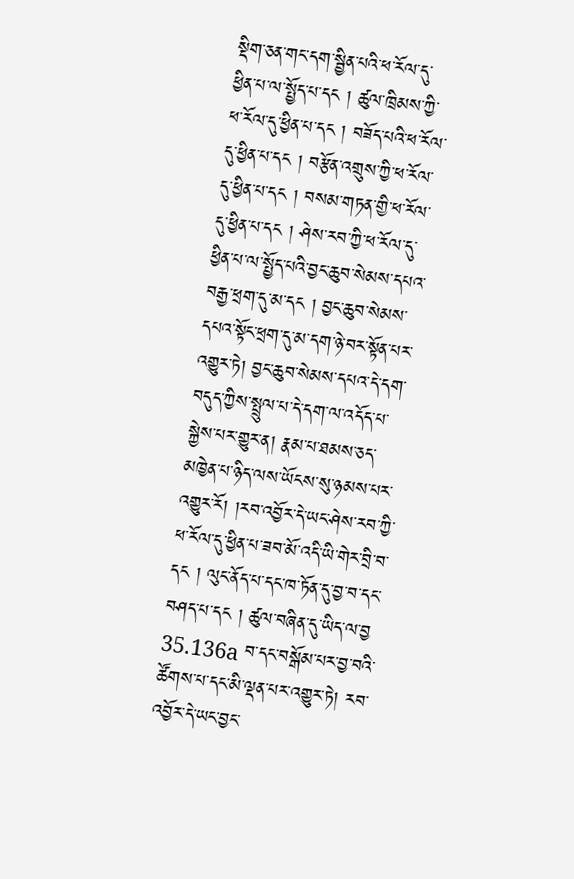སྡིག་ཅན་གང་དག་སྦྱིན་པའི་ཕ་རོལ་དུ་ཕྱིན་པ་ལ་སྤྱོད་པ་དང ། ཚུལ་ཁྲིམས་ཀྱི་ཕ་རོལ་དུ་ཕྱིན་པ་དང ། བཟོད་པའི་ཕ་རོལ་དུ་ཕྱིན་པ་དང ། བརྩོན་འགྲུས་ཀྱི་ཕ་རོལ་དུ་ཕྱིན་པ་དང ། བསམ་གཏན་གྱི་ཕ་རོལ་དུ་ཕྱིན་པ་དང ། ཤེས་རབ་ཀྱི་ཕ་རོལ་དུ་ཕྱིན་པ་ལ་སྤྱོད་པའི་བྱང་ཆུབ་སེམས་དཔའ་བརྒྱ་ཕྲག་དུ་མ་དང ། བྱང་ཆུབ་སེམས་དཔའ་སྟོང་ཕྲག་དུ་མ་དག་ཉེ་བར་སྟོན་པར་འགྱུར་ཏེ། བྱང་ཆུབ་སེམས་དཔའ་དེ་དག་བདུད་ཀྱིས་སྤྲུལ་པ་དེ་དག་ལ་འདོད་པ་སྐྱེས་པར་གྱུར་ན། རྣམ་པ་ཐམས་ཅད་མཁྱེན་པ་ཉིད་ལས་ཡོངས་སུ་ཉམས་པར་འགྱུར་རོ། །རབ་འབྱོར་དེ་ཡང་ཤེས་རབ་ཀྱི་ཕ་རོལ་དུ་ཕྱིན་པ་ཟབ་མོ་འདི་ཡི་གེར་བྲི་བ་དང ། ལུང་ནོད་པ་དང་ཁ་ཏོན་དུ་བྱ་བ་དང་བཤད་པ་དང ། ཚུལ་བཞིན་དུ་ཡིད་ལ་བྱ 35.136a བ་དང་བསྒོམ་པར་བྱ་བའི་ཚོགས་པ་དང་མི་ལྡན་པར་འགྱུར་ཏེ། རབ་འབྱོར་དེ་ཡང་བྱང་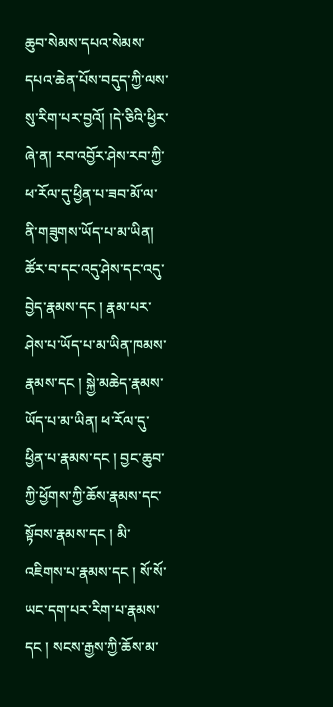ཆུབ་སེམས་དཔའ་སེམས་དཔའ་ཆེན་པོས་བདུད་ཀྱི་ལས་སུ་རིག་པར་བྱའོ། །དེ་ཅིའི་ཕྱིར་ཞེ་ན། རབ་འབྱོར་ཤེས་རབ་ཀྱི་ཕ་རོལ་དུ་ཕྱིན་པ་ཟབ་མོ་ལ་ནི་གཟུགས་ཡོད་པ་མ་ཡིན། ཚོར་བ་དང་འདུ་ཤེས་དང་འདུ་བྱེད་རྣམས་དང ། རྣམ་པར་ཤེས་པ་ཡོད་པ་མ་ཡིན་ཁམས་རྣམས་དང ། སྐྱེ་མཆེད་རྣམས་ཡོད་པ་མ་ཡིན། ཕ་རོལ་དུ་ཕྱིན་པ་རྣམས་དང ། བྱང་ཆུབ་ཀྱི་ཕྱོགས་ཀྱི་ཆོས་རྣམས་དང་སྟོབས་རྣམས་དང ། མི་འཇིགས་པ་རྣམས་དང ། སོ་སོ་ཡང་དག་པར་རིག་པ་རྣམས་དང ། སངས་རྒྱས་ཀྱི་ཆོས་མ་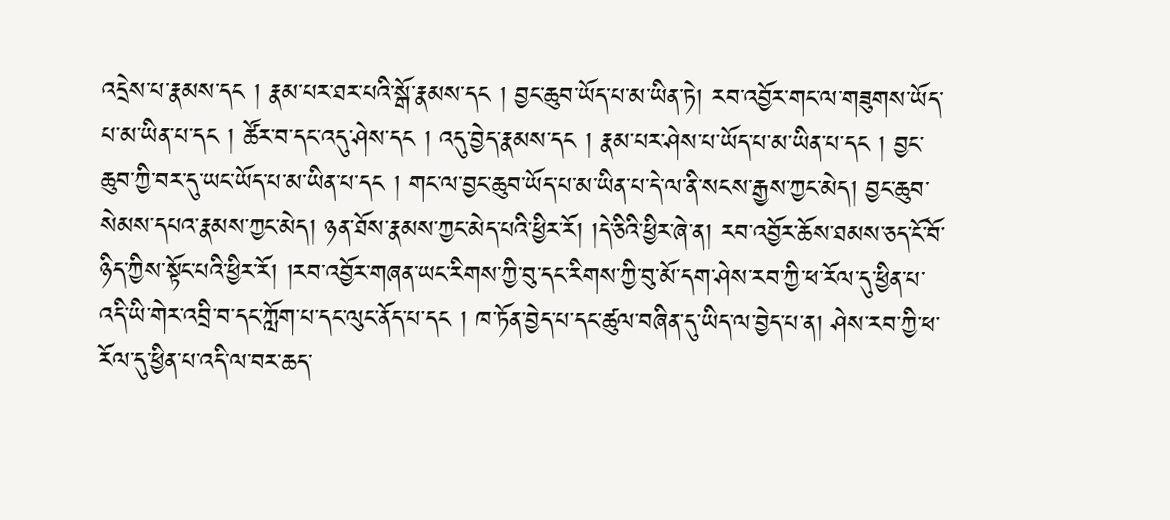འདྲེས་པ་རྣམས་དང ། རྣམ་པར་ཐར་པའི་སྒོ་རྣམས་དང ། བྱང་ཆུབ་ཡོད་པ་མ་ཡིན་ཏེ། རབ་འབྱོར་གང་ལ་གཟུགས་ཡོད་པ་མ་ཡིན་པ་དང ། ཚོར་བ་དང་འདུ་ཤེས་དང ། འདུ་བྱེད་རྣམས་དང ། རྣམ་པར་ཤེས་པ་ཡོད་པ་མ་ཡིན་པ་དང ། བྱང་ཆུབ་ཀྱི་བར་དུ་ཡང་ཡོད་པ་མ་ཡིན་པ་དང ། གང་ལ་བྱང་ཆུབ་ཡོད་པ་མ་ཡིན་པ་དེ་ལ་ནི་སངས་རྒྱས་ཀྱང་མེད། བྱང་ཆུབ་སེམས་དཔའ་རྣམས་ཀྱང་མེད། ཉན་ཐོས་རྣམས་ཀྱང་མེད་པའི་ཕྱིར་རོ། །དེ་ཅིའི་ཕྱིར་ཞེ་ན། རབ་འབྱོར་ཆོས་ཐམས་ཅད་ངོ་བོ་ཉིད་ཀྱིས་སྟོང་པའི་ཕྱིར་རོ། །རབ་འབྱོར་གཞན་ཡང་རིགས་ཀྱི་བུ་དང་རིགས་ཀྱི་བུ་མོ་དག་ཤེས་རབ་ཀྱི་ཕ་རོལ་དུ་ཕྱིན་པ་འདི་ཡི་གེར་འབྲི་བ་དང་ཀློག་པ་དང་ལུང་ནོད་པ་དང ། ཁ་ཏོན་བྱེད་པ་དང་ཚུལ་བཞིན་དུ་ཡིད་ལ་བྱེད་པ་ན། ཤེས་རབ་ཀྱི་ཕ་རོལ་དུ་ཕྱིན་པ་འདི་ལ་བར་ཆད་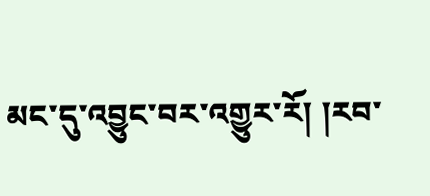མང་དུ་འབྱུང་བར་འགྱུར་རོ། །རབ་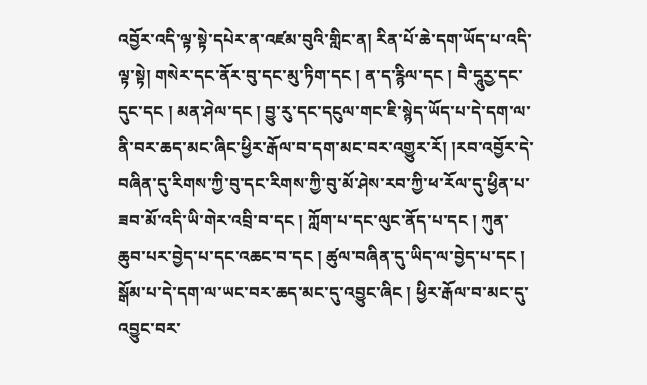འབྱོར་འདི་ལྟ་སྟེ་དཔེར་ན་འཛམ་བུའི་གླིང་ན། རིན་པོ་ཆེ་དག་ཡོད་པ་འདི་ལྟ་སྟེ། གསེར་དང་ནོར་བུ་དང་མུ་ཏིག་དང ། ན་ད་རྙིལ་དང ། བཻ་དཱུརྱ་དང་དུང་དང ། མན་ཤེལ་དང ། བྱུ་རུ་དང་དངུལ་གང་ཇི་སྙེད་ཡོད་པ་དེ་དག་ལ་ནི་བར་ཆད་མང་ཞིང་ཕྱིར་རྒོལ་བ་དག་མང་བར་འགྱུར་རོ། །རབ་འབྱོར་དེ་བཞིན་དུ་རིགས་ཀྱི་བུ་དང་རིགས་ཀྱི་བུ་མོ་ཤེས་རབ་ཀྱི་ཕ་རོལ་དུ་ཕྱིན་པ་ཟབ་མོ་འདི་ཡི་གེར་འབྲི་བ་དང ། ཀློག་པ་དང་ལུང་ནོད་པ་དང ། ཀུན་ཆུབ་པར་བྱེད་པ་དང་འཆང་བ་དང ། ཚུལ་བཞིན་དུ་ཡིད་ལ་བྱེད་པ་དང ། སྒོམ་པ་དེ་དག་ལ་ཡང་བར་ཆད་མང་དུ་འབྱུང་ཞིང ། ཕྱིར་རྒོལ་བ་མང་དུ་འབྱུང་བར་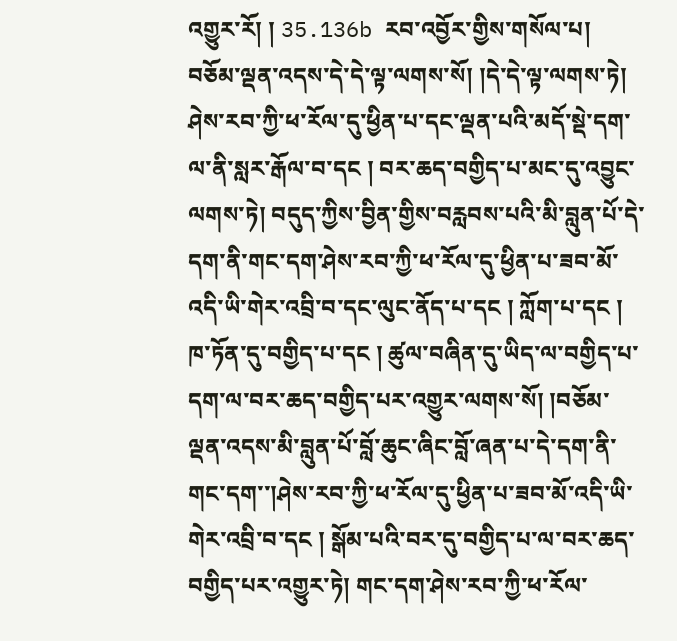འགྱུར་རོ། ། 35.136b རབ་འབྱོར་གྱིས་གསོལ་པ། བཅོམ་ལྡན་འདས་དེ་དེ་ལྟ་ལགས་སོ། །དེ་དེ་ལྟ་ལགས་ཏེ། ཤེས་རབ་ཀྱི་ཕ་རོལ་དུ་ཕྱིན་པ་དང་ལྡན་པའི་མདོ་སྡེ་དག་ལ་ནི་སླར་རྒོལ་བ་དང ། བར་ཆད་བགྱིད་པ་མང་དུ་འབྱུང་ལགས་ཏེ། བདུད་ཀྱིས་བྱིན་གྱིས་བརླབས་པའི་མི་བླུན་པོ་དེ་དག་ནི་གང་དག་ཤེས་རབ་ཀྱི་ཕ་རོལ་དུ་ཕྱིན་པ་ཟབ་མོ་འདི་ཡི་གེར་འབྲི་བ་དང་ལུང་ནོད་པ་དང ། ཀློག་པ་དང ། ཁ་ཏོན་དུ་བགྱིད་པ་དང ། ཚུལ་བཞིན་དུ་ཡིད་ལ་བགྱིད་པ་དག་ལ་བར་ཆད་བགྱིད་པར་འགྱུར་ལགས་སོ། །བཅོམ་ལྡན་འདས་མི་བླུན་པོ་བློ་ཆུང་ཞིང་བློ་ཞན་པ་དེ་དག་ནི་གང་དག་་།ཤེས་རབ་ཀྱི་ཕ་རོལ་དུ་ཕྱིན་པ་ཟབ་མོ་འདི་ཡི་གེར་འབྲི་བ་དང ། སྒོམ་པའི་བར་དུ་བགྱིད་པ་ལ་བར་ཆད་བགྱིད་པར་འགྱུར་ཏེ། གང་དག་ཤེས་རབ་ཀྱི་ཕ་རོལ་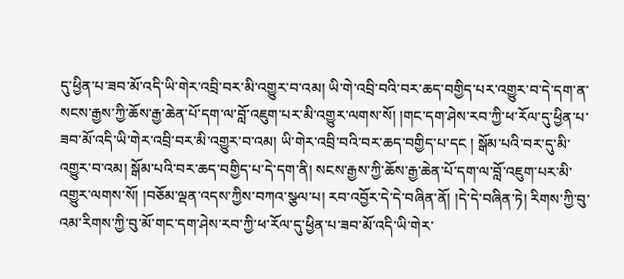དུ་ཕྱིན་པ་ཟབ་མོ་འདི་ཡི་གེར་འབྲི་བར་མི་འགྱུར་བ་འམ། ཡི་གེ་འབྲི་བའི་བར་ཆད་བགྱིད་པར་འགྱུར་བ་དེ་དག་ན་སངས་རྒྱས་ཀྱི་ཆོས་རྒྱ་ཆེན་པོ་དག་ལ་བློ་འཇུག་པར་མི་འགྱུར་ལགས་སོ། །གང་དག་ཤེས་རབ་ཀྱི་ཕ་རོལ་དུ་ཕྱིན་པ་ཟབ་མོ་འདི་ཡི་གེར་འབྲི་བར་མི་འགྱུར་བ་འམ། ཡི་གེར་འབྲི་བའི་བར་ཆད་བགྱིད་པ་དང ། སྒོམ་པའི་བར་དུ་མི་འགྱུར་བ་འམ། སྒོམ་པའི་བར་ཆད་བགྱིད་པ་དེ་དག་ནི། སངས་རྒྱས་ཀྱི་ཆོས་རྒྱ་ཆེན་པོ་དག་ལ་བློ་འཇུག་པར་མི་འགྱུར་ལགས་སོ། །བཅོམ་ལྡན་འདས་ཀྱིས་བཀའ་སྩལ་པ། རབ་འབྱོར་དེ་དེ་བཞིན་ནོ། །དེ་དེ་བཞིན་ཏེ། རིགས་ཀྱི་བུ་འམ་རིགས་ཀྱི་བུ་མོ་གང་དག་ཤེས་རབ་ཀྱི་ཕ་རོལ་དུ་ཕྱིན་པ་ཟབ་མོ་འདི་ཡི་གེར་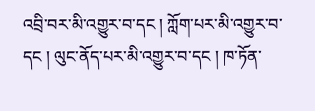འབྲི་བར་མི་འགྱུར་བ་དང ། ཀློག་པར་མི་འགྱུར་བ་དང ། ལུང་ནོད་པར་མི་འགྱུར་བ་དང ། ཁ་ཏོན་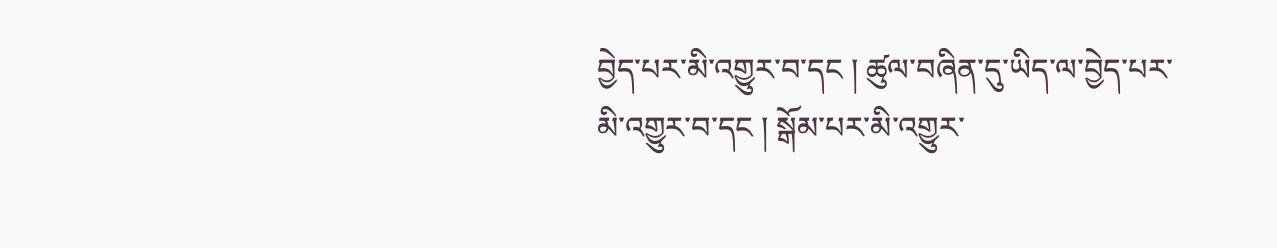བྱེད་པར་མི་འགྱུར་བ་དང ། ཚུལ་བཞིན་དུ་ཡིད་ལ་བྱེད་པར་མི་འགྱུར་བ་དང ། སྒོམ་པར་མི་འགྱུར་